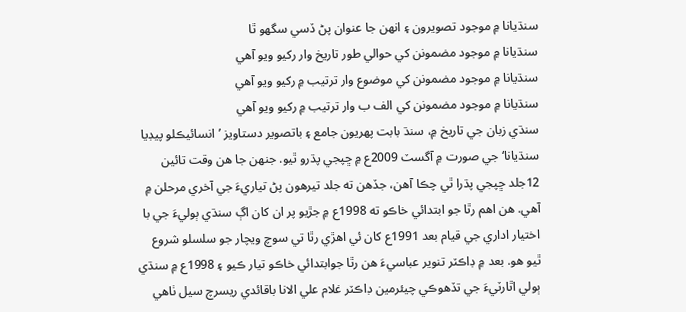سنڌيانا ۾ موجود تصويرون ۽ انهن جا عنوان پڻ ڏسي سگھو ٿا
سنڌيانا ۾ موجود مضمونن کي حوالي طور تاريخ وار رکيو ويو آهي
سنڌيانا ۾ موجود مضمونن کي موضوع وار ترتيب ۾ رکيو ويو آهي
سنڌيانا ۾ موجود مضمونن کي الف ب وار ترتيب ۾ رکيو ويو آهي
سنڌي زبان جي تاريخ ۾، سنڌ بابت پهريون جامع ۽ باتصوير دستاويز ’انسائيڪلو پيڊيا سنڌيانا‘ جي صورت ۾ آگسٽ 2009ع ۾ ڇپجي پڌرو ٿيو. جنهن جا هن وقت تائين 12جلد ڇپجي پڌرا ٿي چڪا آهن، جڏهن ته جلد تيرهون پڻ تياريءَ جي آخري مرحلن ۾ آهي. هن اهم رٿا جو ابتدائي خاڪو ته 1998ع ۾ جڙيو پر ان کان اڳ سنڌي ٻوليءَ جي با اختيار اداري جي قيام بعد 1991ع کان ئي اهڙي رٿا تي سوچ ويچار جو سلسلو شروع ٿيو هو. بعد ۾ ڊاڪٽر تنوير عباسيءَ هن رٿا جوابتدائي خاڪو تيار ڪيو ۽ 1998ع ۾ سنڌي ٻولي اٿارٽيءَ جي تڏهوڪي چيئرمين ڊاڪٽر غلام علي الانا باقائدي ريسرچ سيل ٺاهي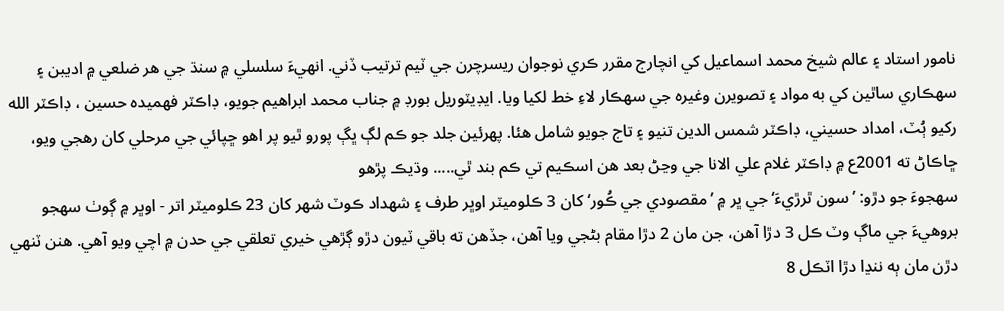نامور استاد ۽ عالم شيخ محمد اسماعيل کي انچارج مقرر ڪري نوجوان ريسرچرن جي ٽيم ترتيب ڏني. انهيءَ سلسلي ۾ سنڌ جي هر ضلعي ۾ اديبن ۽ سهڪاري ساٿين کي به مواد ۽ تصويرن وغيره جي سهڪار لاءِ خط لکيا ويا. ايڊيٽوريل بورڊ ۾ جناب محمد ابراهيم جويو، ڊاڪٽر فهميده حسين ، ڊاڪٽر الله رکيو ٻُٽ، امداد حسيني، ڊاڪٽر شمس الدين تنيو ۽ تاج جويو شامل هئا. پهرئين جلد جو ڪم لڳ ڀڳ پورو ٿيو پر اهو ڇپائي جي مرحلي کان رهجي ويو، ڇاڪاڻ ته 2001ع ۾ ڊاڪٽر غلام علي الانا جي وڃڻ بعد هن اسڪيم تي ڪم بند ٿي..... وڌيڪ پڙهو
سهجوءَ جو دڙو: ’سون ٿرڙيءَ‘ جي ڀر ۾ ’مقصودي جي ڪُور‘ کان 3 ڪلوميٽر اوڀر طرف ۽ شهداد ڪوٽ شهر کان 23 ڪلوميٽر اتر - اوڀر ۾ ڳوٺ سهجو بروهيءَ جي ماڳ وٽ ڪل 3 دڙا آهن، جن مان 2 دڙا مقام بڻجي ويا آهن، جڏهن ته باقي ٽيون دڙو ڳڙهي خيري تعلقي جي حدن ۾ اچي ويو آهي. هنن ٽنهي دڙن مان ٻه ننڍا دڙا اٽڪل 8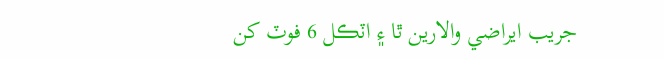جريب ايراضي والارين ٿا ۽ اٽڪل 6 فوٽ کن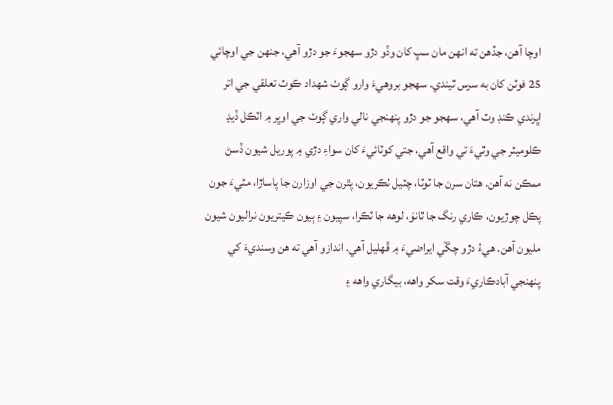اوچا آهن، جڏهن ته انهن مان سڀ کان وڏو دڙو سهجوءَ جو دڙو آهي، جنهن جي اوچائي 25 فوٽن کان به سرس ٿيندي. سهجو بروهيءَ وارو ڳوٺ شهداد ڪوٽ تعلقي جي اتر اڀرندي ڪنڊ وٽ آهي، سهجو جو دڙو پنهنجي نالي واري ڳوٺ جي اوڀر ۾ اٽڪل ڏيڍ ڪلوميٽر جي وٿيءَ تي واقع آهي، جتي کوٽائيءَ کان سواءِ دڙي ۾ پوريل شيون ڏسڻ ممڪن نه آهن. هتان سرن جا ٽوٽا، چٽيل ٺڪريون، پٿرن جي اوزارن جا پاساڙا، مٽيءَ جون پڪل چوڙيون، ڪاري رنگ جا ٿانوَ، لوهه جا ٽڪرا، سپيون ۽ ٻيون ڪيتريون نراليون شيون مليون آهن. هيءُ دڙو چڱي ايراضيءَ ۾ ڦهليل آهي. اندازو آهي ته هن وسنديءَ کي پنهنجي آبادڪاريءَ وقت سکر واهه، بيگاري واهه ۽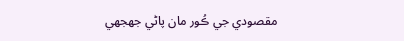مقصودي جي ڪُور مان پاڻي جھجھي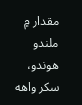مقدار ۾ ملندو هوندو، سکر واهه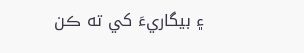۽ بيگاريءَ کي ته ڪن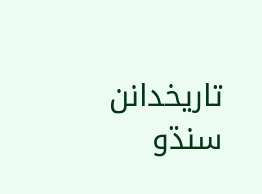تاريخدانن سنڌو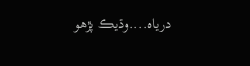درياه....وڌيڪ پڙهو